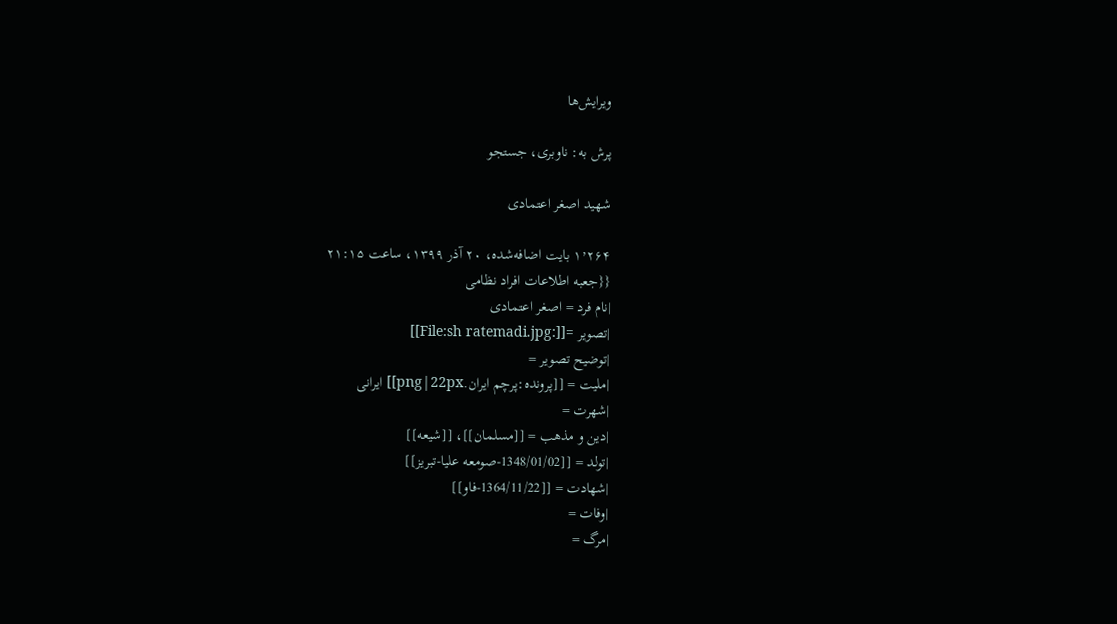ویرایش‌ها

پرش به: ناوبری، جستجو

شهید اصغر اعتمادی

۱٬۲۶۴ بایت اضافه‌شده، ۲۰ آذر ۱۳۹۹، ساعت ۲۱:۱۵
{{جعبه اطلاعات افراد نظامی
|نام فرد = اصغر اعتمادی
|تصویر =[[:File:sh ratemadi.jpg]]
|توضیح تصویر =
|ملیت = [[پرونده:پرچم ایران.png|22px]] ایرانی
|شهرت =
|دین و مذهب = [[مسلمان]]، [[شیعه]]
|تولد = [[1348/01/02-صومعه علیا-تبریز]]
|شهادت = [[1364/11/22-فاو]]
|وفات =
|مرگ =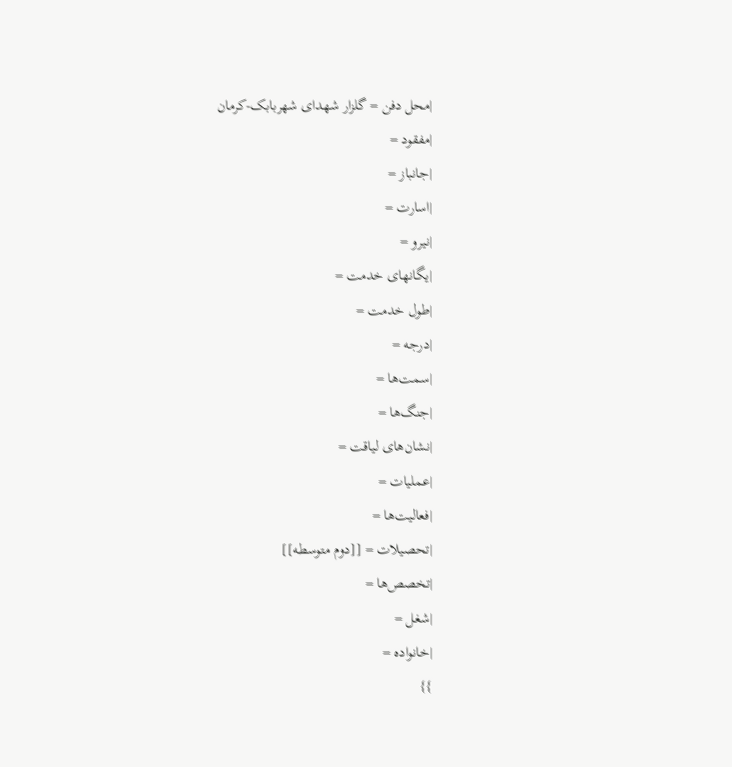|محل دفن = گلزار شهدای شهربابک-کرمان
|مفقود =
|جانباز =
|اسارت =
|نیرو =
|یگانهای خدمت =
|طول خدمت =
|درجه =
|سمت‌ها =
|جنگ‌‌ها =
|نشان‌های لیاقت =
|عملیات‌ =
|فعالیت‌ها =
|تحصیلات = [[دوم متوسطه]]
|تخصص‌ها =
|شغل =
|خانواده =
}}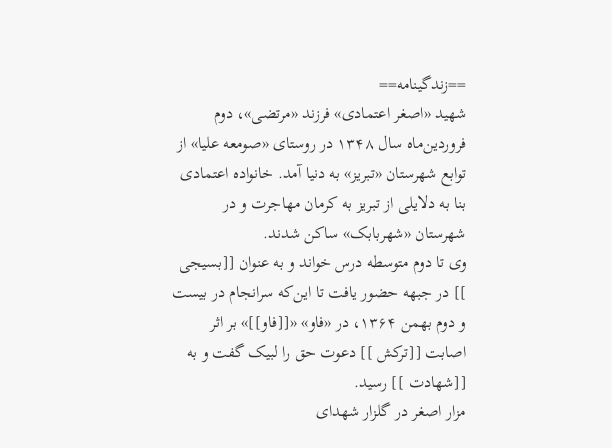==زندگینامه==
شهید «اصغر اعتمادی» فرزند «مرتضی»، دوم فروردین‌ماه سال ۱۳۴۸ در روستای «صومعه علیا» از توابع شهرستان «تبریز» به دنیا آمد. خانواده اعتمادی بنا به دلایلی از تبریز به کرمان مهاجرت و در شهرستان «شهربابک» ساکن شدند.
وی تا دوم متوسطه درس خواند و به عنوان [[بسیجی ]] در جبهه حضور یافت تا این‌که سرانجام در بیست و دوم بهمن ۱۳۶۴، در «فاو» «[[فاو]]» بر اثر اصابت [[ترکش ]] دعوت حق را لبیک گفت و به [[شهادت ]] رسید.
مزار اصغر در گلزار شهدای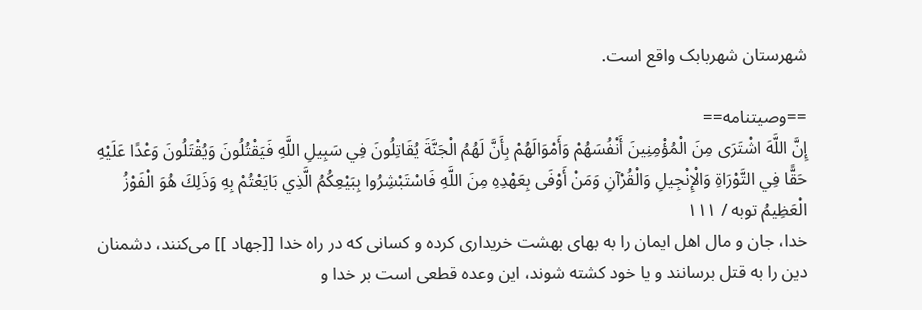شهرستان شهربابک واقع است.

==وصیتنامه==
إِنَّ اللَّهَ اشْتَرَى مِنَ الْمُؤْمِنِينَ أَنْفُسَهُمْ وَأَمْوَالَهُمْ بِأَنَّ لَهُمُ الْجَنَّةَ يُقَاتِلُونَ فِي سَبِيلِ اللَّهِ فَيَقْتُلُونَ وَيُقْتَلُونَ وَعْدًا عَلَيْهِ حَقًّا فِي التَّوْرَاةِ وَالْإِنْجِيلِ وَالْقُرْآنِ وَمَنْ أَوْفَى بِعَهْدِهِ مِنَ اللَّهِ فَاسْتَبْشِرُوا بِبَيْعِكُمُ الَّذِي بَايَعْتُمْ بِهِ وَذَلِكَ هُوَ الْفَوْزُ الْعَظِيمُ توبه / ۱۱۱
خدا، جان و مال اهل ایمان را به بهای بهشت خریداری کرده و کسانی که در راه خدا [[جهاد ]] می‌کنند، دشمنان دین را به قتل برسانند و یا خود کشته شوند، این وعده قطعی است بر خدا و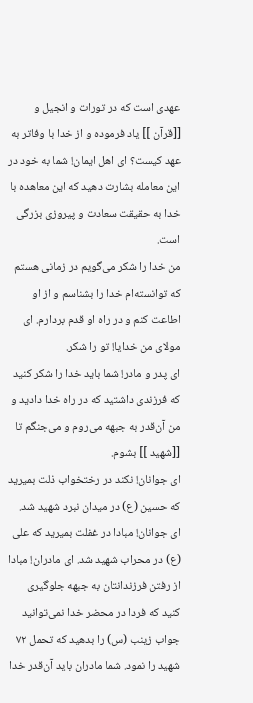عهدی است که در تورات و انجیل و [[قرآن ]] یاد فرموده و از خدا با وفاتر به عهد کیست؟‌ ای اهل ایمان! شما به خود در این معامله بشارت دهید که این معاهده با خدا به حقیقت سعادت و پیروزی بزرگی است.
من خدا را شکر می‌گویم در زمانی هستم که توانسته‌ام خدا را بشناسم و از او اطاعت کنم و در راه او قدم بردارم‌. ای مولای من خدایا! تو را شکر.
ای پدر و مادر! شما باید خدا را شکر کنید که فرزندی داشتید که در راه خدا دادید و من آن‌قدر به جبهه می‌روم و می‌جنگم تا [[شهید ]] بشوم.
ای جوانان! نکند در رختخواب ذلت بمیرید که حسین (ع) در میدان نبرد شهید شد. ای جوانان! مبادا در غفلت بمیرید که علی (ع) در محراب شهید شد. ای مادران! مبادا از رفتن فرزندانتان به جبهه جلوگیری کنید که فردا در محضر خدا نمی‌توانید جواب زینب (س) را بدهید که تحمل ۷۲ شهید را نمود. شما مادران باید آن‌قدر خدا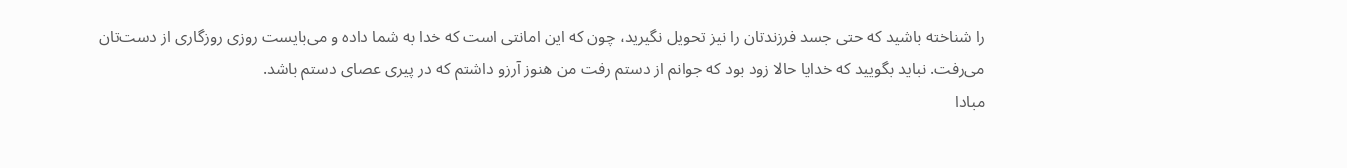را شناخته باشید که حتی جسد فرزندتان را نیز تحویل نگیرید، چون که این امانتی است که خدا به شما داده و می‌بایست روزی روزگاری از دست‌تان می‌رفت. نباید بگویید که خدایا حالا زود بود که جوانم از دستم رفت من هنوز آرزو داشتم که در پیری عصای دستم باشد.
مبادا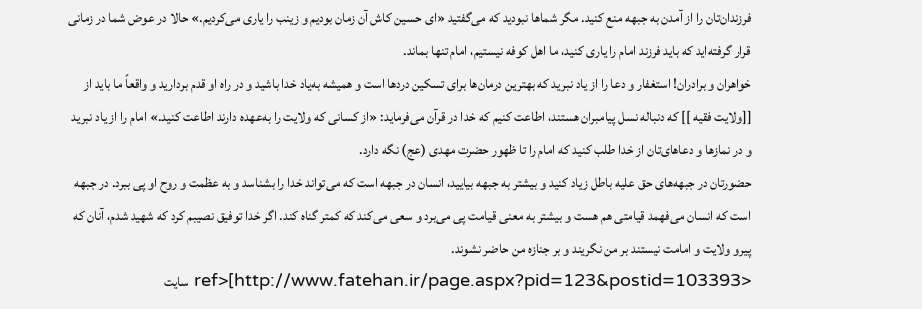فرزندان‌تان را از آمدن به جبهه منع کنید. مگر شما‌ها نبودید که می‌گفتید‌ «ای حسین کاش آن زمان بودیم و زینب را یاری می‌کردیم.» حالا در عوض شما در زمانی قرار گرفته‌اید که باید فرزند امام را یاری کنید، ما اهل کوفه نیستیم، امام تنها بماند.
خواهران و برادران! استغفار و دعا را از یاد نبرید که بهترین درمان‌ها برای تسکین دردها است و همیشه به‌یاد خدا باشید و در راه او قدم بردارید و واقعاً ما باید از [[ولایت فقیه ]] که دنباله نسل پیامبران هستند، اطاعت کنیم که خدا در قرآن می‌فرماید: «از کسانی‌ که ولایت را به‌عهده دارند اطاعت کنید.» امام را از یاد نبرید و در نمازها و دعاهای‌تان از خدا طلب کنید که امام را تا ظهور حضرت مهدی (عج) نگه دارد.
حضورتان در جبهه‌های حق علیه باطل زیاد کنید و بیشتر به جبهه بیایید، انسان در جبهه است که می‌تواند خدا را بشناسد و به عظمت و روح او پی ببرد. در جبهه است که انسان می‌فهمد قیامتی هم هست و بیشتر به معنی قیامت پی می‌برد و سعی می‌کند که کمتر گناه کند. اگر خدا توفیق نصیبم کرد که شهید شدم، آنان که پیرو ولایت و امامت نیستند بر من نگریند و بر جنازه من حاضر نشوند.
<ref>[http://www.fatehan.ir/page.aspx?pid=123&postid=103393 سایت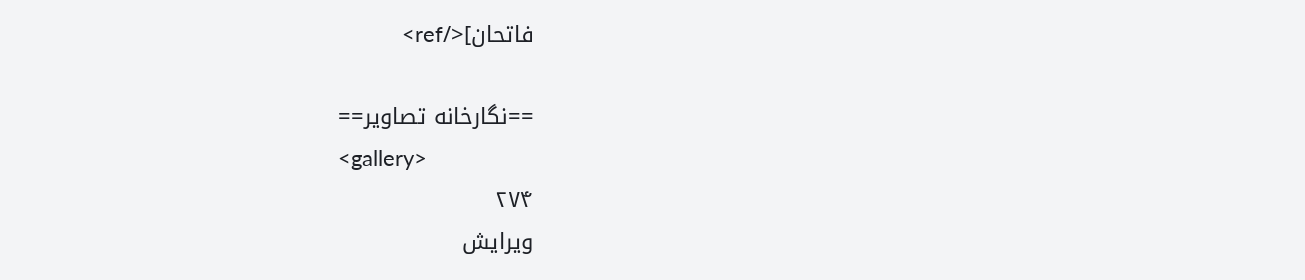فاتحان]</ref>

==نگارخانه تصاویر==
<gallery>
۲۷۴
ویرایش